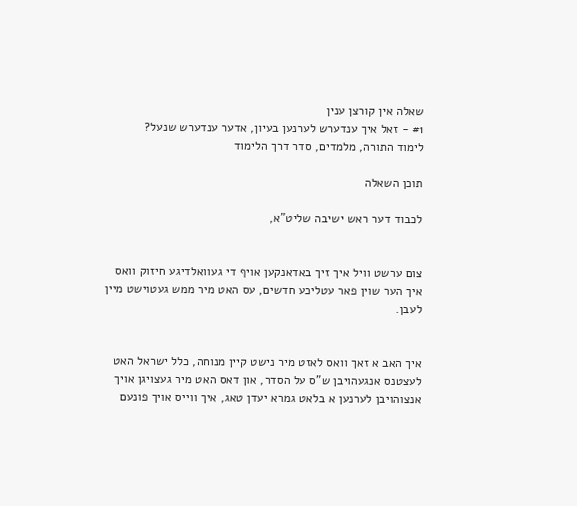שאלה אין קורצן ענין
#1 - זאל איך ענדערש לערנען בעיון, אדער ענדערש שנעל?
לימוד התורה, מלמדים, סדר דרך הלימוד

תוכן השאלה

לכבוד דער ראש ישיבה שליט"א,


צום ערשט וויל איך זיך באדאנקען אויף די געוואלדיגע חיזוק וואס איך הער שוין פאר עטליכע חדשים, עס האט מיר ממש געטוישט מיין לעבן.


איך האב א זאך וואס לאזט מיר נישט קיין מנוחה, כלל ישראל האט לעצטנס אנגעהויבן ש"ס על הסדר, און דאס האט מיר געצויגן אויך אנצוהויבן לערנען א בלאט גמרא יעדן טאג, איך ווייס אויך פונעם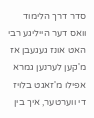סדר דרך הלימוד וואס דער הייליגע רבי האט אונז געגעבן אז מ'קען לערנען גמרא אפילו מ'זאגט בלויז די ווערטער, איך בין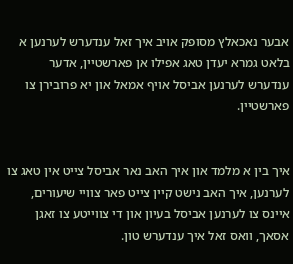אבער נאכאלץ מסופק אויב איך זאל ענדערש לערנען א בלאט גמרא יעדן טאג אפילו אן פארשטיין, אדער ענדערש לערנען אביסל אויף אמאל און יא פרובירן צו פארשטיין.


איך בין א מלמד און איך האב נאר אביסל צייט אין טאג צו לערנען, איך האב נישט קיין צייט פאר צוויי שיעורים, איינס צו לערנען אביסל בעיון און די צווייטע צו זאגן אסאך, וואס זאל איך ענדערש טון.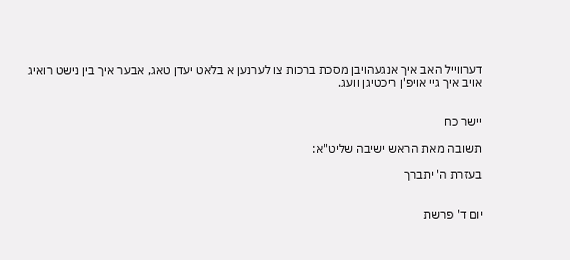דערווייל האב איך אנגעהויבן מסכת ברכות צו לערנען א בלאט יעדן טאג, אבער איך בין נישט רואיג אויב איך גיי אויפ'ן ריכטיגן וועג.


יישר כח

תשובה מאת הראש ישיבה שליט"א:

בעזרת ה' יתברך


יום ד' פרשת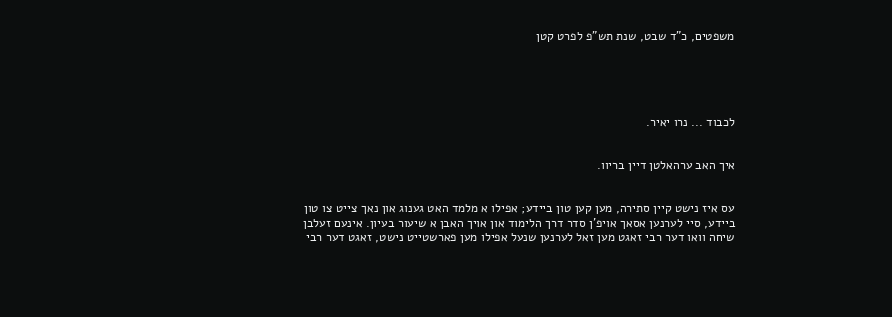משפטים, כ"ד שבט, שנת תש"פ לפרט קטן





לכבוד ... נרו יאיר.


איך האב ערהאלטן דיין בריוו.


עס איז נישט קיין סתירה, מען קען טון ביידע; אפילו א מלמד האט גענוג און נאך צייט צו טון ביידע, סיי לערנען אסאך אויפ'ן סדר דרך הלימוד און אויך האבן א שיעור בעיון. אינעם זעלבן שיחה וואו דער רבי זאגט מען זאל לערנען שנעל אפילו מען פארשטייט נישט, זאגט דער רבי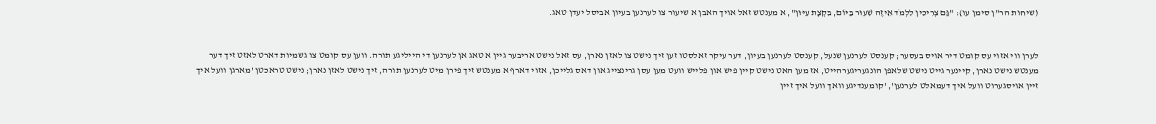(שיחות הר"ן סימן עו): "גַּם צְרִיכִין לִלְמֹד אֵיזֶה שִׁעוּר בַּיּוֹם, בִּקְצָת עִיּוּן", א מענטש זאל אויך האבן א שיעור צו לערנען בעיון אביסל יעדן טאג.


לערן ווי אזוי עס קומט דיר אויס בעסער; קענסט לערנען שנעל, קענסט לערנען בעיון, דער עיקר זאלסטו זען זיך נישט צו לאזן נארן, עס זאל נישט אריבער גיין א טאג אן לערנען די הייליגע תורה. ווען עס קומט צו גשמיות דארט לאזט זיך דער מענטש נישט נארן, קיינער גייט נישט שלאפן הונגעריגערהייט, אז מען האט נישט קיין פיש און פלייש וועט מען עסן גרינצייג און דאס גלייכן, אזוי דארף א מענטש זיך פירן מיט לערנען תורה, זיך נישט לאזן נארן; נישט טראכטן 'מארגן וועל איך זיין אויסגערוט וועל איך דעמאלט לערנען', 'קומענדיגע וואך וועל איך זיין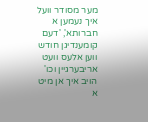מער מסודר וועל איך נעמען א חברותא', 'דעם קומענדיגן חודש ווען אלעס וועט אריבערגיין וכו' הויב איך אן מיט א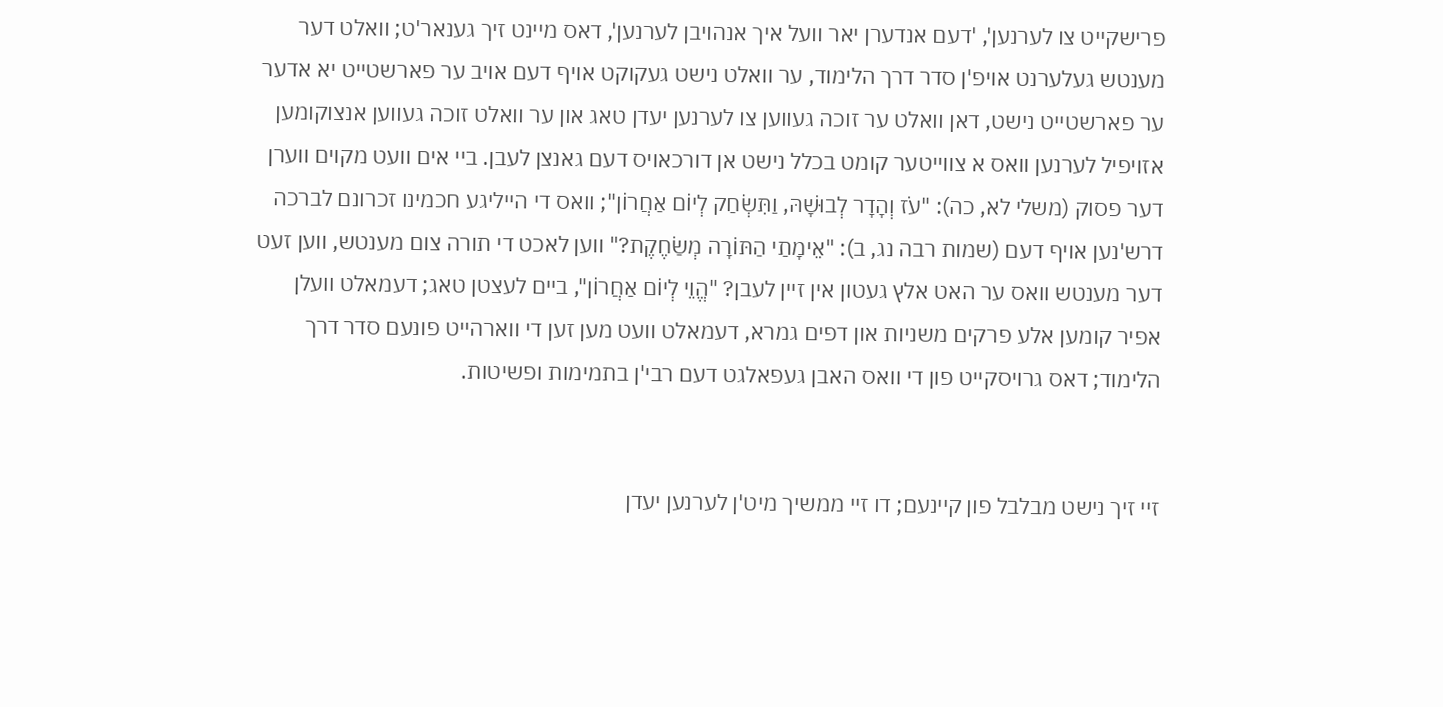פרישקייט צו לערנען', 'דעם אנדערן יאר וועל איך אנהויבן לערנען', דאס מיינט זיך גענאר'ט; וואלט דער מענטש געלערנט אויפ'ן סדר דרך הלימוד, ער וואלט נישט געקוקט אויף דעם אויב ער פארשטייט יא אדער ער פארשטייט נישט, דאן וואלט ער זוכה געווען צו לערנען יעדן טאג און ער וואלט זוכה געווען אנצוקומען אזויפיל לערנען וואס א צווייטער קומט בכלל נישט אן דורכאויס דעם גאנצן לעבן. ביי אים וועט מקוים ווערן דער פסוק (משלי לא, כה): "עֹז וְהָדָר לְבוּשָׁהּ, וַתִּשְׂחַק לְיוֹם אַחֲרוֹן"; וואס די הייליגע חכמינו זכרונם לברכה דרש'נען אויף דעם (שמות רבה נג, ב): "אֵימָתַי הַתּוֹרָה מְשַׂחֶקֶת?" ווען לאכט די תורה צום מענטש, ווען זעט דער מענטש וואס ער האט אלץ געטון אין זיין לעבן? "הֱוֵי לְיוֹם אַחֲרוֹן", ביים לעצטן טאג; דעמאלט וועלן אפיר קומען אלע פרקים משניות און דפים גמרא, דעמאלט וועט מען זען די ווארהייט פונעם סדר דרך הלימוד; דאס גרויסקייט פון די וואס האבן געפאלגט דעם רבי'ן בתמימות ופשיטות.


זיי זיך נישט מבלבל פון קיינעם; דו זיי ממשיך מיט'ן לערנען יעדן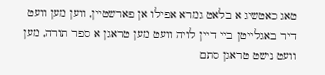טאג כאטשיג א בלאט גמרא אפילו אן פארשטיין, ווען מען וועט דיר באגלייטן ביי דיין לויה וועט מען טראגן א ספר תורה, מען וועט נישט טראגן סתם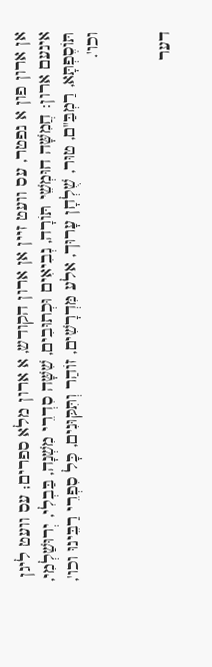אן ארון פון א נפטר, עס וועט זיין אן ארון הקודש, א ארון מלא ספרים; עס וועט ליגן אינעם ארון: חֲמִשָּׁה חוּמְשֵׁי תּוֹרָה, נְבִיאִים וּכְתוּבִים, שִׁשָּׁה סִדְרֵי מִשְׁנָה, בַּבְלִי, יְרוּשַׁלְמִי, תּוֹסֶפְתָּא, רַמְבַּ"ם, טוּר, שֻׁלְחָן עָרוּך, אלע מִּדְרָשִׁים, זוֹהַר וְתִּקּוּנִים, כָּל סִפְרֵי רַבֵּינוּ וכו', וכו'.


דער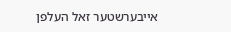אייבערשטער זאל העלפן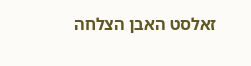זאלסט האבן הצלחה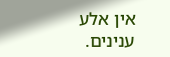אין אלע ענינים.